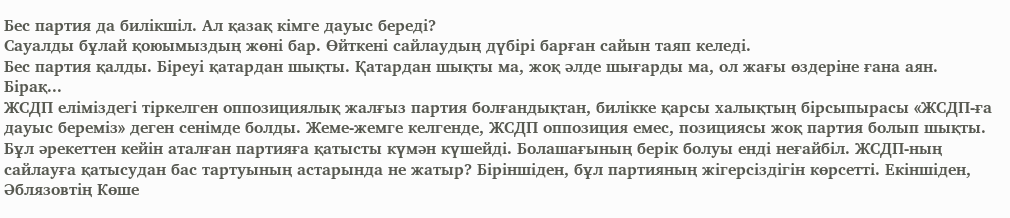Бес партия да билікшіл. Ал қазақ кімге дауыс береді?
Сауалды бұлай қоюымыздың жөні бар. Өйткені сайлаудың дүбірі барған сайын таяп келеді.
Бес партия қалды. Біреуі қатардан шықты. Қатардан шықты ма, жоқ әлде шығарды ма, ол жағы өздеріне ғана аян. Бірақ...
ЖСДП еліміздегі тіркелген оппозициялық жалғыз партия болғандықтан, билікке қарсы халықтың бірсыпырасы «ЖСДП-ға дауыс береміз» деген сенімде болды. Жеме-жемге келгенде, ЖСДП оппозиция емес, позициясы жоқ партия болып шықты. Бұл әрекеттен кейін аталған партияға қатысты күмән күшейді. Болашағының берік болуы енді неғайбіл. ЖСДП-ның сайлауға қатысудан бас тартуының астарында не жатыр? Біріншіден, бұл партияның жігерсіздігін көрсетті. Екіншіден, Әблязовтің Көше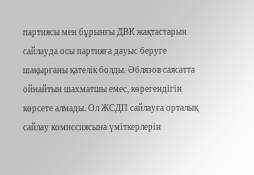партиясы мен бұрынғы ДВК жақтастарын сайлауда осы партияға дауыс беруге шақырғаны қателік болды. Әблязов саясатта ойнайтын шахматшы емес, көрегендігін көрсете алмады. Ол ЖСДП сайлауға орталық сайлау комиссиясына үміткерлерін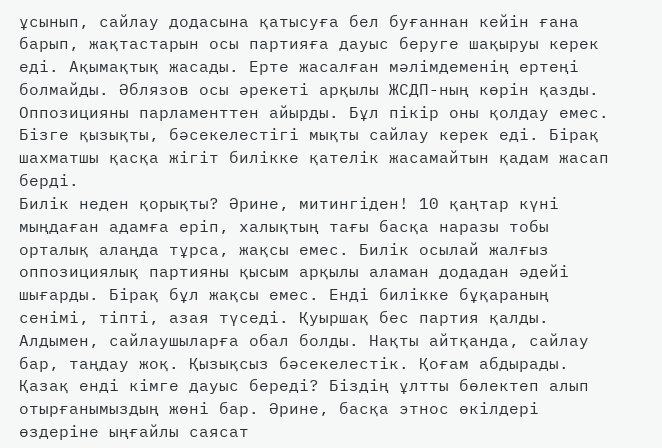ұсынып, сайлау додасына қатысуға бел буғаннан кейін ғана барып, жақтастарын осы партияға дауыс беруге шақыруы керек еді. Ақымақтық жасады. Ерте жасалған мәлімдеменің ертеңі болмайды. Әблязов осы әрекеті арқылы ЖСДП-ның көрін қазды. Оппозицияны парламенттен айырды. Бұл пікір оны қолдау емес. Бізге қызықты, бәсекелестігі мықты сайлау керек еді. Бірақ шахматшы қасқа жігіт билікке қателік жасамайтын қадам жасап берді.
Билік неден қорықты? Әрине, митингіден! 10 қаңтар күні мыңдаған адамға еріп, халықтың тағы басқа наразы тобы орталық алаңда тұрса, жақсы емес. Билік осылай жалғыз оппозициялық партияны қысым арқылы аламан додадан әдейі шығарды. Бірақ бұл жақсы емес. Енді билікке бұқараның сенімі, тіпті, азая түседі. Қуыршақ бес партия қалды. Алдымен, сайлаушыларға обал болды. Нақты айтқанда, сайлау бар, таңдау жоқ. Қызықсыз бәсекелестік. Қоғам абдырады. Қазақ енді кімге дауыс береді? Біздің ұлтты бөлектеп алып отырғанымыздың жөні бар. Әрине, басқа этнос өкілдері өздеріне ыңғайлы саясат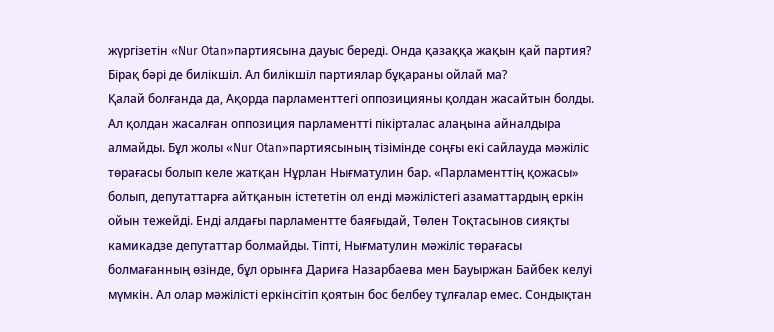жүргізетін «Nur Otan»партиясына дауыс береді. Онда қазаққа жақын қай партия? Бірақ бәрі де билікшіл. Ал билікшіл партиялар бұқараны ойлай ма?
Қалай болғанда да, Ақорда парламенттегі оппозицияны қолдан жасайтын болды. Ал қолдан жасалған оппозиция парламентті пікірталас алаңына айналдыра алмайды. Бұл жолы «Nur Otan»партиясының тізімінде соңғы екі сайлауда мәжіліс төрағасы болып келе жатқан Нұрлан Нығматулин бар. «Парламенттің қожасы» болып, депутаттарға айтқанын істететін ол енді мәжілістегі азаматтардың еркін ойын тежейді. Енді алдағы парламентте баяғыдай, Төлен Тоқтасынов сияқты камикадзе депутаттар болмайды. Тіпті, Нығматулин мәжіліс төрағасы болмағанның өзінде, бұл орынға Дариға Назарбаева мен Бауыржан Байбек келуі мүмкін. Ал олар мәжілісті еркінсітіп қоятын бос белбеу тұлғалар емес. Сондықтан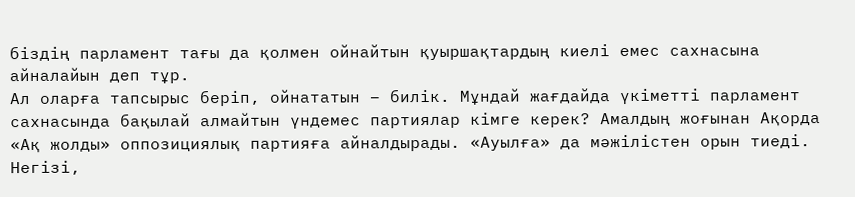біздің парламент тағы да қолмен ойнайтын қуыршақтардың киелі емес сахнасына айналайын деп тұр.
Ал оларға тапсырыс беріп, ойнататын – билік. Мұндай жағдайда үкіметті парламент сахнасында бақылай алмайтын үндемес партиялар кімге керек? Амалдың жоғынан Ақорда «Ақ жолды» оппозициялық партияға айналдырады. «Ауылға» да мәжілістен орын тиеді. Негізі,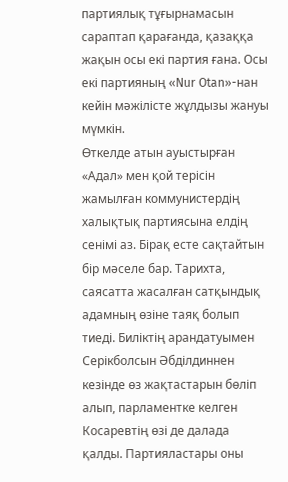партиялық тұғырнамасын сараптап қарағанда, қазаққа жақын осы екі партия ғана. Осы екі партияның «Nur Otan»-нан кейін мәжілісте жұлдызы жануы мүмкін.
Өткелде атын ауыстырған «Адал» мен қой терісін жамылған коммунистердің халықтық партиясына елдің сенімі аз. Бірақ есте сақтайтын бір мәселе бар. Тарихта, саясатта жасалған сатқындық адамның өзіне таяқ болып тиеді. Биліктің арандатуымен Серікболсын Әбділдиннен кезінде өз жақтастарын бөліп алып, парламентке келген Косаревтің өзі де далада қалды. Партияластары оны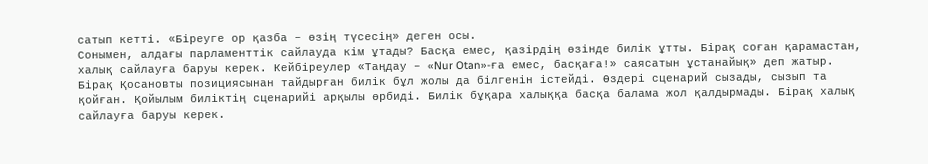сатып кетті. «Біреуге ор қазба – өзің түсесің» деген осы.
Сонымен, алдағы парламенттік сайлауда кім ұтады? Басқа емес, қазірдің өзінде билік ұтты. Бірақ соған қарамастан, халық сайлауға баруы керек. Кейбіреулер «Таңдау – «Nur Otan»-ға емес, басқаға!» саясатын ұстанайық» деп жатыр. Бірақ Қосановты позициясынан тайдырған билік бұл жолы да білгенін істейді. Өздері сценарий сызады, сызып та қойған. Қойылым биліктің сценарийі арқылы өрбиді. Билік бұқара халыққа басқа балама жол қалдырмады. Бірақ халық сайлауға баруы керек.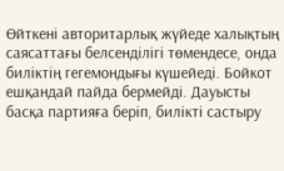Өйткені авторитарлық жүйеде халықтың саясаттағы белсенділігі төмендесе, онда биліктің гегемондығы күшейеді. Бойкот ешқандай пайда бермейді. Дауысты басқа партияға беріп, билікті састыру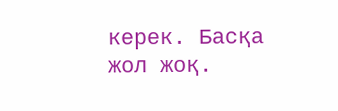керек. Басқа жол жоқ.